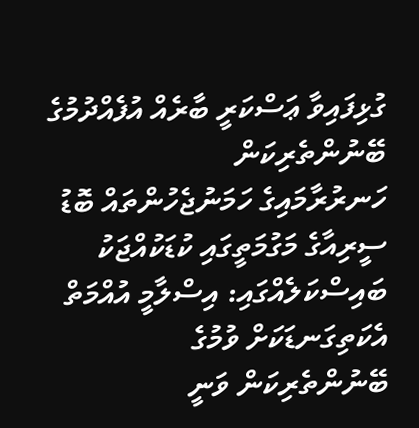ގުޅިފައިވާ ޢަސްކަރީ ބާރެއް އުފެއްދުމުގެ ބޭނުންތެރިކަން
ހަނރުރާމައިގެ ހަމަނުޖެހުންތައް ބޮޑު ސީރިއާގެ މަގުމަތީގައި ކުޑަކުއްޖަކު ބައިސްކަލެއްގައި: އިސްލާމީ އުއްމަތް އެކަތިގަނޑަކަށް ވުމުގެ ބޭނުންތެރިކަން ވަނީ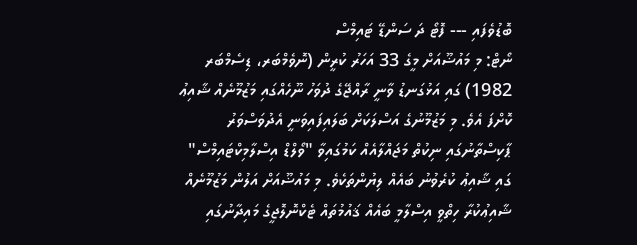ބޮޑުވެފައި --- ފޮޓޯ ދަ ސަންޑޭ ޓައިމްސް
ނޯޓް: މި މައުޟޫއަށް މީގެ 33 އަހަރު ކުރީން (ނޮވެމްބަރ، ޑިސެމްބަރ 1982) ގައި އަޅުގަނޑު ވާނީ ރާއްޖޭގެ ދުވަހު ނޫހެއްގައި މަޒުމޫނެއް ޝާއިޢު ކޮށްފަ އެވެ. މި މަޒުމޫނުގެ އަސްލަކަށް ބަލައިފައިވަނީ އެދުވަސްވަރު ޕާކިސްތާނުގައި ނިކުތް މަޖައްލާއެއް ކަމުގައިވާ "ވޯލްޑް އިސްލާމިކްޓައިމްސް" ގައި ޝާއިޢު ކުރެވުނު ބައެއް ލިޔުންތަކެވެ. މި މައުޟޫއަށް އަލުން މަޒުމޫނެއް ޝާއިޢުކުރާ ހިތްވީ އިސްލާމީ ބައެއް ޤައުމުތައް ޓެކްނޮލޮޖީގެ މައިދާނުގައި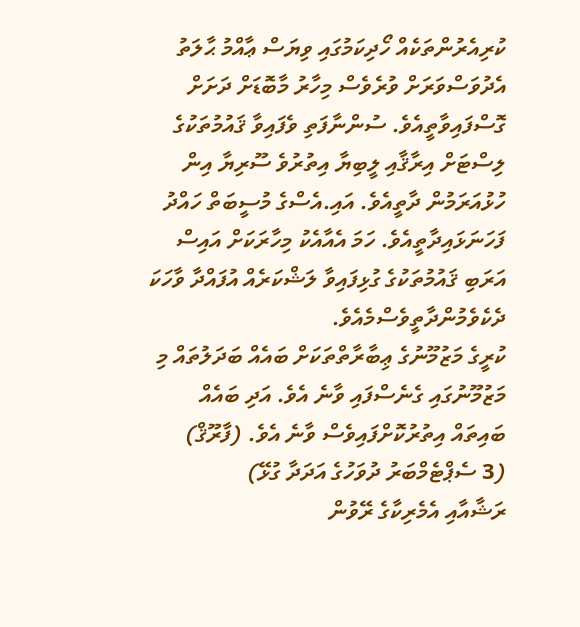ކުރިއެރުންތަކެއް ހޯދިކަމުގައި ވިޔަސް ޢާއްމު ޙާލަތު އެދުވަސްވަރަށް ވުރެވެސް މިހާރު މާބޮޑަށް ދަށަށް ގޮސްފައިވާތީއެވެ. ސުންނާފަތި ވެފައިވާ ޤައުމުތަކުގެ ލިސްޓަށް އިރާޤާއި ލީބިޔާ އިތުރުވެ ސޫރިޔާ އިން ހުޅުއަރަމުން ދާތީއެވެ. އައި.އެސްގެ މުސީބަތް ހައްދު ފަހަނަޅައިދާތީއެވެ. ހަމަ އެއާއެކު މިހާރަކަށް އައިސް އަރަބި ޤައުމުތަކުގެ ގުޅިފައިވާ ލަޝްކަރެއް އުފައްދާ ވާހަކަ ދެކެވެމުންދާތީވެސްމެއެވެ.
ކުރީގެ މަޒުމޫނުގެ ޢިބާރާތްތަކަށް ބައެއް ބަދަލުތައް މި މަޒުމޫނުގައި ގެނެސްފައި ވާނެ އެވެ. އަދި ބައެއް ބައިތައް އިތުރުކޮށްފައިވެސް ވާނެ އެވެ. (ފާރޫޤް)
(3 ސެޕްޓެމްބަރު ދުވަހުގެ އަދަދާ ގުޅޭ)
ރަޝާއާއި އެމެރިކާގެ ރޭވުން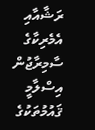ރަޝާއާއި އެމެރިކާގެ ސާމިރާޖުން އިސްލާމީ ޤައުމުތަކުގެ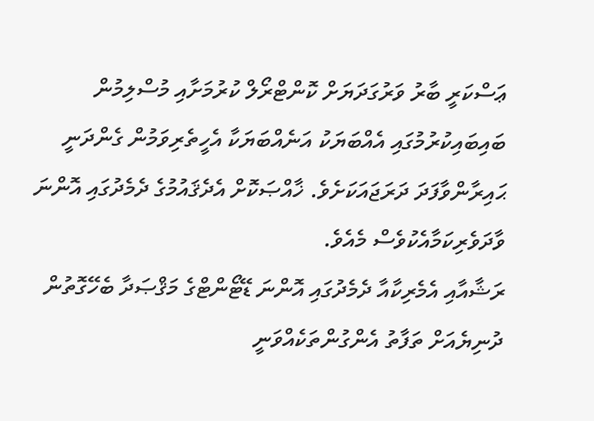ޢަސްކަރީ ބާރު ވަރުގަދަޔަށް ކޮންޓްރޯލް ކުރުމަށާއި މުސްލިމުން ބައިބައިކުރުމުގައި އެއްބަޔަކު އަނެއްބަޔަކާ އެހީތެރިވަމުން ގެންދަނީ ޙައިރާންވާފަދަ ދަރަޖައަކަށެވެ. ޚާއްޞަކޮށް އެދެޤައުމުގެ ދެމެދުގައި އޮންނަ ވާދަވެރިކަމާއެކުވެސް މެއެވެ.
ރަޝާއާއި އެމެރިކާއާ ދެމެދުގައި އޮންނަ ޑޭޓޯންޓްގެ މަޤްޞަދާ ބެހޭގޮތުން ދުނިޔެއަށް ތަފާތު އެންގުންތަކެއްވަނީ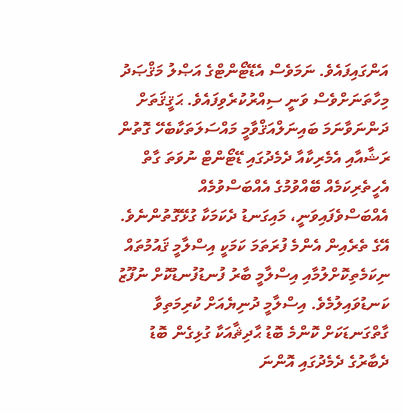އަންގައިފައެވެ. ނަމަވެސް އެޑޭޓޯންޓްގެ އަޞްލު މަޤްޞަދު މިހާތަނަށްވެސް ވަނީ ސިއްރުކުރެވިފައެވެ. ޙަޤީޤަތަށް ދަންނަވާނަމަ ބައިނަލްއަޤްވާމީ މައްސަލަތަކާބެހޭ ގޮތުން ރަޝާއާއި އެމެރިކާއާ ދެމެދުގައި ޑޭޓޯންޓް ނުވަތަ ގާތް އެހީތެރިކަމެއް ބޭއްވުމުގެ އެއްބަސްވުމެއް އެއްބަސްވެފައިވަނީ، މައިގަނޑު ދެކަމަކާ ގުޅޭގޮތުންނެވެ. އޭގެ ތެރެއިން އެންމެ ފުރަތަމަ ކަމަކީ އިސްލާމީ ޤައުމުތައް ނިކަމެތިކޮށްލުމާއި އިސްލާމީ ބާރު ފުނޑުފުނޑުކޮށް ނުފޫޒު ކަނޑުވައިލުމެވެ. އިސްލާމީ ދުނިޔެއަށް ކުރިމަތިވާ ގާތްގަނޑަކަށް ކޮންމެ ބޮޑު ޙާދިޘާއަކާ ގުޅިގެން ބޮޑު ދެބާރުގެ ދެމެދުގައި އޮންނަ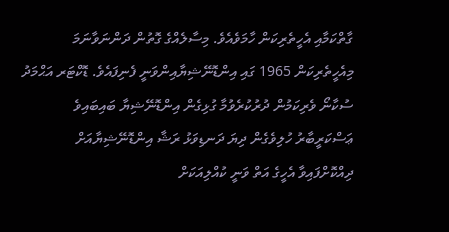ގާތްކަމާއި އެހީތެރިކަން ހާމަވެއެވެ. މިސާލެއްގެ ގޮތުން ދަންނަވާނަމަ މިއެހީތެރިކަން 1965 ގައި އިންޑޮނޭޝިޔާއިންވަނީ ފެނިފައެވެ. ޑޮކްޓަރ އަޙްމަދު ސުކާނޯ ވެރިކަމުން ދުރުކުރެވުމާ ގުޅިގެން އިންޑޮނޭޝިޔާ ބައިބައިވެ ޢަސްކަރީބާރު ހުލިވެގެން ދިޔަ ދަނޑިވަޅު ރަޝާ އިންޑޮނޭޝިޔާއަށް ދިއްކޮށްފައިވާ އެހީގެ އަތް ވަނީ ކުއްލިއަކަށް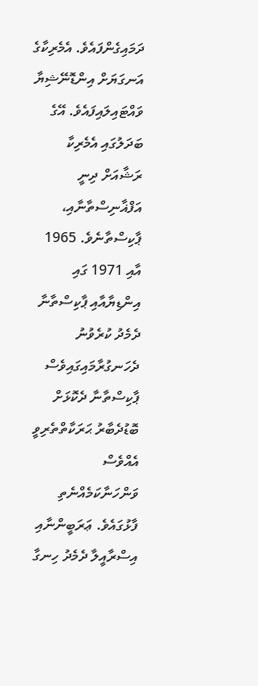ދަމައިގެންފައެވެ. އެމެރިކާގެ އަނގަޔަށް އިންޑޮނޭޝިޔާ ވައްޓައިލައިފައެވެ. އޭގެ ބަދަލުގައި އެމެރިކާ ރަޝާއަށް ދިނީ އަފްޣާނިސްތާނާއި، ޕާކިސްތާނެވެ. 1965 އާއި 1971 ގައި އިންޑިޔާއާއި ޕާކިސްތާނާ ދެމެދު ކުރެވުނު ދެހަނގުރާމައިގައިވެސް ޕާކިސްތާނާ ދެކޮޅަށް ބޮޑުދެބާރު ޙަރަކާތްތެރިވީ އެއްވެސް ވަންހަނާކަމެއްނެތި ފާޅުގައެވެ. ޢަރަބީންނާއި އިސްރާއީލާ ދެމެދު ހިނގާ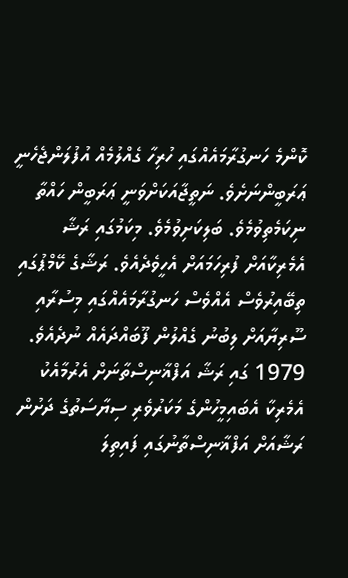ކޮންމެ ހަނގުރާމައެއްގައި ހުރިހާ ގެއްލުމެއް އުފުލަންޖެހެނީ ޢަރަބީންނަށެވެ. ނަތީޖާއަކަށްވަނީ ޢަރަބީން ހައްތާ ނިކަމެތިވުމެވެ. ބަލިކަށިވުމެވެ. މިކަމުގައި ރަޝާ އެމެރިކާއަށް ފުރިހަމައަށް އެހީވެދެއެވެ. ރަޝާގެ ކޭމްޕުގައި ތިބޭއިރުވެސް އެއްވެސް ހަނގުރާމައެއްގައި މިސުރާއި ސޫރިޔާއަށް ލިބުނު ގެއްލުން ފޫބައްދައެއް ނުދެއެވެ.
1979 ގައި ރަޝާ އަފްޣާނިސްތާނަށް އެރުމާއެކު އެމެރިކާ އެބައިމީހުންގެ މަކަރުވެރި ސިޔާސަތުގެ ދަށުން ރަޝާއަށް އަފްޣާނިސްތާނުގައި ފައިތިލަ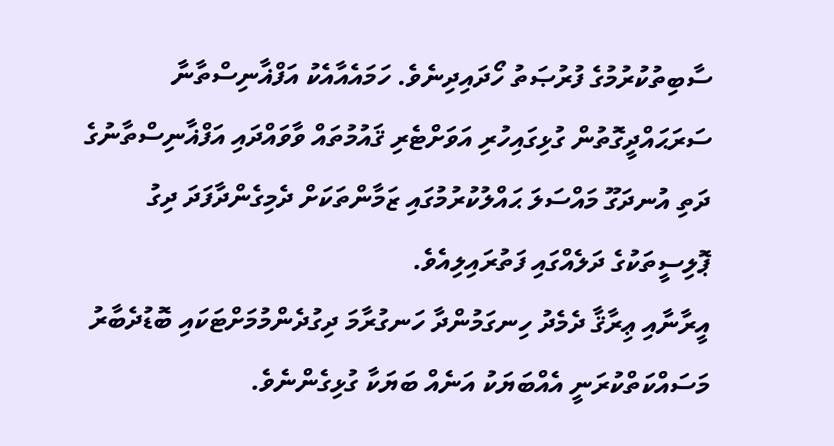ސާބިތުކުރުމުގެ ފުރުޞަތު ހޯދައިދިނެވެ. ހަމައެއާއެކު އަފްޣާނިސްތާނާ ސަރަޙައްދީގޮތުން ގުޅިގައިހުރި އަވަށްޓެރި ޤައުމުތައް ވާވައްދައި އަފްޣާނިސްތާނުގެ ދަތި އުނދަގޫ މައްސަލަ ޙައްލުކުރުމުގައި ޒަމާންތަކަށް ދެމިގެންދާފަދަ ދިގު ޕޮލިސީތަކުގެ ދަލެއްގައި ފަތުރައިލިއެވެ.
އީރާނާއި ޢިރާޤާ ދެމެދު ހިނގަމުންދާ ހަނގުރާމަ ދިގުދެންމުމަށްޓަކައި ބޮޑުދެބާރު މަސައްކަތްކުރަނީ އެއްބަޔަކު އަނެއް ބަޔަކާ ގުޅިގެންނެވެ.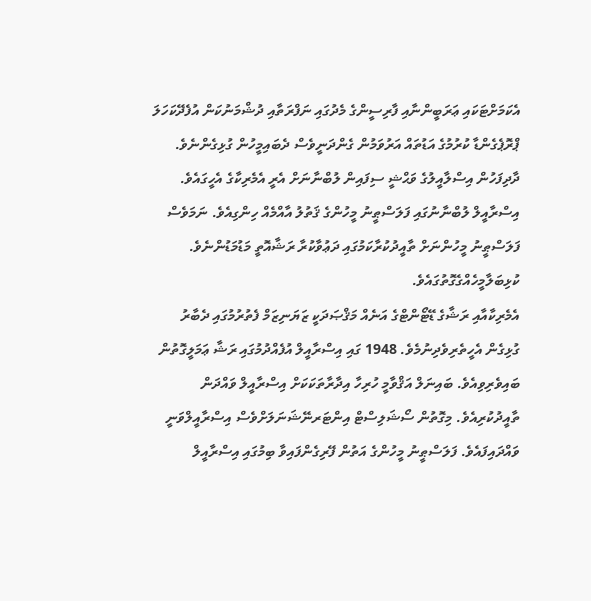އެކަމަށްޓަކައި ޢަރަބީންނާއި ފާރިސީންގެ މެދުގައި ނަފްރަތާއި ދުޝްމަނުކަން އުފެދޭކަހަލަ ޕްރޮޕެގެންޑާ ކުރުމުގެ އަޑުތައް އަރުވަމުން ގެންދަނީވެސް ދެބައިމީހުން ގުޅިގެންނެވެ. ދާދިފަހުން އިސްލާއީލުގެ ވަޙްޝީ ސިފައިން ލުބްނާނަށް އެރީ އެމެރިކާގެ އެހީގައެވެ. އިސްރާއީލް ލުބްނާނުގައި ފަލަސްޠީނު މީހުންގެ ޤަތުލު އާއްމެއް ހިންގިއެވެ. ނަމަވެސް ފަލަސްޠީނު މީހުންނަށް ތާއީދުކުރާކަމުގައި ދަޢުވާކުރާ ރަޝާއޮތީ މަޑުމަޑުންނެވެ. ކުޅިބަލާމީހެއްގެގޮތުގައެވެ.
އެމެރިކާއާއި ރަޝާގެ ޑޭޓޯންޓްގެ އަނެއް މަޤްޞަދަކީ ޒަޔަނިޒަމް ފެތުރުމުގައި ދެބާރު ގުޅިގެން އެހީތެރިވެދިނުމެވެ. 1948 ގައި އިސްރާއީލް އުފެއްދުމުގައި ރަޝާ ޢަމަލީގޮތުން ބައިވެރިވިއެވެ. ބައިނަލް އަޤްވާމީ ހުރިހާ އިދާރާތަކަކަށް އިސްރާއީލް ވައްދަން ތާއީދުކުރިއެވެ. މިގޮތުން ސޯޝަލިސްޓް އިންޓަރނޭޝަނަލަށްވެސް އިސްރާއީލްވަނީ ވައްދައިފައެވެ. ފަލަސްޠީނު މީހުންގެ އަތުން ފޭރިގެންފައިވާ ބިމުގައި އިސްރާއީލް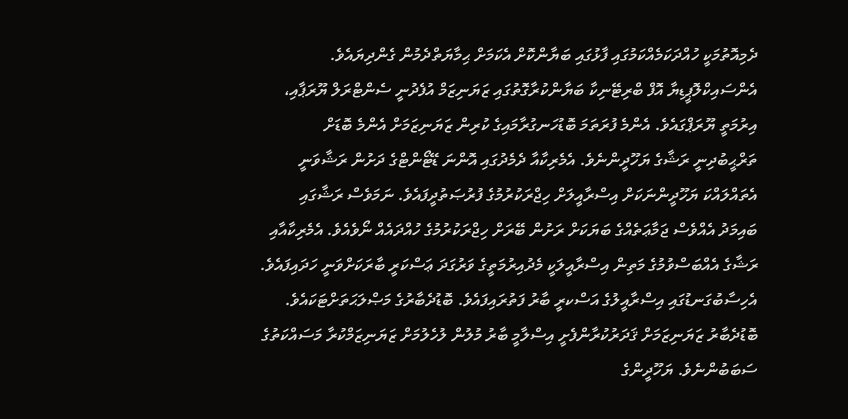ދެމިއޮތުމަކީ ހުއްދަކަމެއްކަމުގައި ފާޅުގައި ބަޔާންކޮށް އެކަމަށް ޙިމާޔަތްދެމުން ގެންދިޔައެވެ.
އެންސައިކްލޮޕީޑިޔާ އޮފް ބްރިޓޭނިކާ ބަޔާންކުރާގޮތުގައި ޒަޔަނިޒަމް އުފެދުނީ ސެންޓްރަލް ޔޫރަޕާއި، އިރުމަތީ ޔޫރަޕްގައެވެ. އެންމެ ފުރަތަމަ ބޮޑުހަނގުރާމައިގެ ކުރިން ޒަޔަނިޒަމަށް އެންމެ ބޮޑަށް ތަރްޙީބުދިނީ ރަޝާގެ ޔަހޫދީންނެވެ. އެމެރިކާއާ ދެމެދުގައި އޮންނަ ޑޭޓޯންޓްގެ ދަށުން ރަޝާވަނީ އެތައްލައްކަ ޔަހޫދީންނަކަށް އިސްރާއީލަށް ހިޖްރަކުރުމުގެ ފުރުޞަތުދީފައެވެ. ނަމަވެސް ރަޝާގައި ބައިމަދު އެއްވެސް ޖަމާޢަތެއްގެ ބަޔަކަށް ރަށުން ބޭރަށް ހިޖްރަކުރުމުގެ ހުއްދައެއް ނޯވެއެވެ. އެމެރިކާއާއި ރަޝާގެ އެއްބަސްވުމުގެ މަތިން އިސްރާއީލަކީ މެދުއިރުމަތީގެ ވަރުގަދަ ޢަސްކަރީ ބާރަކަށްވަނީ ހަދައިފައެވެ. އެހިސާބުގަނޑުގައި އިސްރާއީލުގެ އަސްކރީ ބާރު ފަތުރައިފައެވެ. ބޮޑުދެބާރުގެ މަޞްލަޙަތަށްޓަކައެވެ. ބޮޑުދެބާރު ޒަޔަނިޒަމަށް ޤަދަރުކުރާންފެށީ އިސްލާމީ ބާރު މުލުން ލުހެލުމަށް ޒަޔަނިޒަމްކުރާ މަސައްކަތުގެ ސަބަބުންނެވެ. ޔަހޫދީންގެ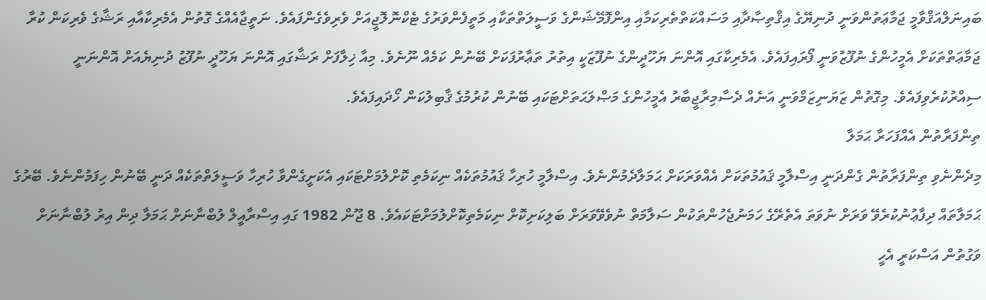ބައިނަލްއަޤްވާމީ ޖަމާޢަތުންވަނީ ދުނިޔޭގެ އިޤްތިޞާދާއި މަސައްކަތްތެރިކަމާއި އިންފޮމޭޝަންގެ ވަސީލަތްތަކާއި މަތީފެންވަރުގެ ޓެކްނޮލޮޖީއަށް ވެރިވެގެންފައެވެ. ނަތީޖާއެއްގެ ގޮތުން އެމެރިކާއާއި ރަޝާގެ ވެރިކަން ކުރާ ޖަމާޢަތްތަކަށް އެމީހުންގެ ނުފޫޒުވަނީ ފޯރައިފައެވެ. އެމެރިކާގައި އޮންނަ ޔަހޫދީންގެ ނުފޫޒަކީ އިތުރު ތަޢާރުފަކަށް ބޭނުން ކަމެއް ނޫނެވެ. މިއާ ޚިލާފަށް ރަޝާގައި އޮންނަ ޔަހޫދީ ނުފޫޒު ދުނިޔެއަށް އޮންނަނީ ސިއްރުކުރެވިފައެވެ. މިގޮތުން ޒަޔަނިޒަމްވަނީ އަނެއް ދެސާމިރާޖީބާރު އެމީހުންގެ މަޞްލަޙަތަށްޓަކައި ބޭނުން ކުރުމުގެ ޤާބިލުކަން ހޯދައިފައެވެ.
ތިންފަރާތުން އެއްފަހަރާ ޙަމަލާ
މިދެންނެވި ތިންފަރާތުން ގެންދަނީ އިސްލާމީ ޤައުމުތަކަށް އެއްވަރަކަށް ޙަމަލާދެމުންނެވެ. އިސްލާމީ ހުރިހާ ޤައުމުތަކެއް ނިކަމެތި ކޮށްލުމަށްޓަކައި އެކަށީގެންވާ ހުރިހާ ވަސީލަތްތަކެއް ދަނީ ބޭނުން ހިފަމުންނެވެ. ބޭރުގެ ޙަމަލާތައް ދިފާޢުނުކުރެވޭ ވަރަށް ނުވަތަ އެތެރޭގެ ހަމަނުޖެހުންތަކުން ސަލާމަތް ނުވެވޭވަރަށް ބަލިކަށިކޮށް ނިކަމެތިކޮށްލުމަށްޓަކައެވެ. 8 ޖޫން 1982 ގައި އިސްރާއީލް ލުބްނާނަށް ޙަމަލާ ދިން އިރު ލުބްނާނަށް ވަގުތުން އަސްކަރީ އެހީ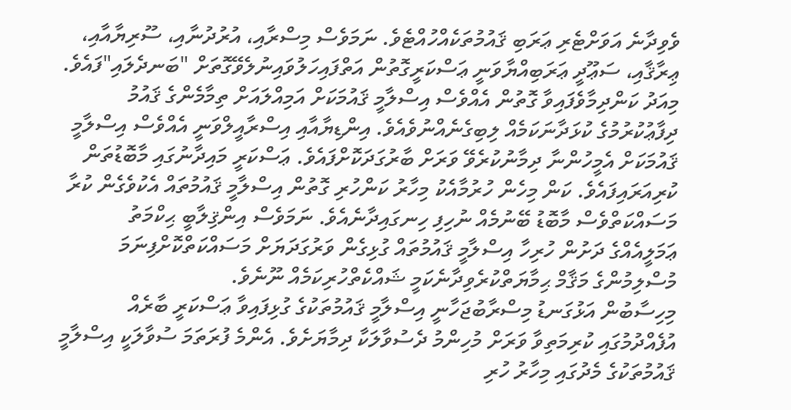ވެވިދާނެ އަވަށްޓެރި ޢަރަބި ޤައުމުތަކެއްހުއްޓެވެ. ނަމަވެސް މިސްރާއި، އުރުދުނާއި، ސޫރިޔާއާއި، ޢިރާޤާއި، ސަޢޫދީ ޢަރަބިއްޔާވަނީ ޢަސްކަރީގޮތުން އަތްފައިހަލުވައިނުލެވޭގޮތަށް "ބަނދެލައި"ފައެވެ.
މިއަދު ކަންދިމާވެފައިވާ ގޮތުން އެއްވެސް އިސްލާމީ ޤައުމަކަށް އަމިއްލައަށް ތިމާމެންގެ ޤައުމު ދިފާޢުކުރުމުގެ ކުޅަދާނަކަމެއް ލިބިގެނެއްނުވެއެވެ. އިންޑިޔާއާއި އިސްރާއީލްވަނީ އެއްވެސް އިސްލާމީ ޤައުމަކަށް އެމީހުންނާ ދިމާނުކުރެވޭ ވަރަށް ބާރުގަދަކޮށްފައެވެ. ޢަސްކަރީ މައިދާނުގައި މާބޮޑުތަން ކުރިއަރައިފައެވެ. ކަން މިހެން ހުރުމާއެކު މިހާރު ކަންހުރި ގޮތުން އިސްލާމީ ޤައުމުތައް އެކުވެގެން ކުރާ މަސައްކަތްވެސް މާބޮޑު ބޭނުމެއް ނުހިފި ހިނގައިދާނެއެވެ. ނަމަވެސް އިންޤިލާބީ ޙިކްމަތު ޢަމަލީއެއްގެ ދަށުން ހުރިހާ އިސްލާމީ ޤައުމުތައް ގުޅިގެން ވަރުގަދަޔަށް މަސައްކަތްކޮށްފިނަމަ މުސްލިމުންގެ މަޤާމް ޙިމާޔަތްކުރެވިދާނެކަމީ ޝައްކެތްހުރިކަމެއް ނޫނެވެ.
މިހިސާބުން އަޅުގަނޑު މިސްރާބުޖަހާނީ އިސްލާމީ ޤައުމުތަކުގެ ގުޅިފައިވާ ޢަސްކަރީ ބާރެއް އުފެއްދުމުގައި ކުރިމަތިވާ ވަރަށް މުހިންމު ދެސުވާލަކާ ދިމާޔަށެވެ. އެންމެ ފުރަތަމަ ސުވާލަކީ އިސްލާމީ ޤައުމުތަކުގެ މެދުގައި މިހާރު ހުރި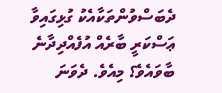ދެބަސްވުންތަކާއެކު ގުޅިގައިވާ ޢަސްކަރީ ބާރެއް އުފެއްދިދާނެ ބާވައެވެ؟ މިއެވެ. ދެވަނަ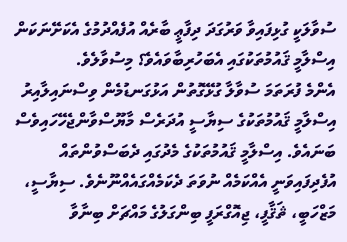ސުވާލަކީ ގުޅިފައިވާ ވަރުގަދަ ދިފާޢީ ބާރެއް އުފެއްދުމުގެ އެކަށޭނަކަން އިސްލާމީ ޤައުމުތަކުގައި އެބަހުރިބާވައެވެ؟ މިސުވާލެވެ.
އެންމެ ފުރަތަމަ ސުވާލާ ގުޅޭގޮތުން އަޅުގަނޑުމެން ވިސްނައިލާއިރު އިސްލާމީ ޤައުމުތަކުގެ ސިޔާސީ އުދަރެސް މާޔޫސްވާންޖެހޭހައިވެސް ބަނައެވެ. އިސްލާމީ ޤައުމުތަކުގެ މެދުގައި ދެބަސްވުންތައް އުފެދިފައިވަނީ އެއްކަމެއް ނުވަތަ ދެކަމެއްގައެއްނޫނެވެ. ސިޔާސީ، މަޒްހަބީ، ޘަޤާފީ، ޖިއޮގްރަފީ ބިންގަލުގެ މައްޗަށް ބިނާވާ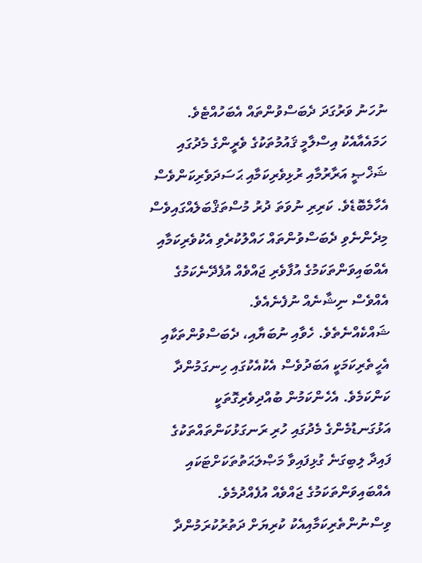ނުހަނު ވަރުގަދަ ދެބަސްވުންތައް އެބަހުއްޓެވެ. ހަމައެއާއެކު އިސްލާމީ ޤައުމުތަކުގެ ވެރީންގެ މެދުގައި ޝަޚްޞީ އަރާރުމާއި ރުޅިވެރިކަމާއި ޙަސަދަވެރިކަންވެސް އެހާމެބޮޑެވެ. ކަރިރި ނުވަތަ ދުރު މުސްތަޤްބަލެއްގައިވެސް މިދެންނެވި ދެބަސްވުންތައް ހައްލުކުރެވި އެކުވެރިކަމާއި އެއްބައިވަންތަކަމުގެ އުފާވެރި ޖައްވެއް އުފެދޭނެކަމުގެ އެއްވެސް ނިޝާނެއް ނުފެނެއެވެ.
ޝައްކެއްނެތެވެ. ހެވާއި ނުބަޔާއި، ދެބަސްވުންތަކާއި އެހީތެރިކަމަކީ އަބަދުވެސް އެކުއެކުގައި ހިނގަމުންދާ ކަންކަމެވެ. އެހެންކަމުން ބުއްދިވެރިގޮތަކީ އަޅުގަނޑުމެންގެ މެދުގައި ހުރި ރަނގަޅުކަންތައްތަކުގެ ފައިދާ ލިބިގަނެ ގުޅިފައިވާ މަޞްލަޙަތުތަކަށްޓަކައި އެއްބައިވަންތަކަމުގެ ޖައްވެއް އުފެއްދުމެވެ. ވިސްނުންތެރިކަމާއިއެކު ކުރިޔަށް ދަތުރުކުރަމުންދާ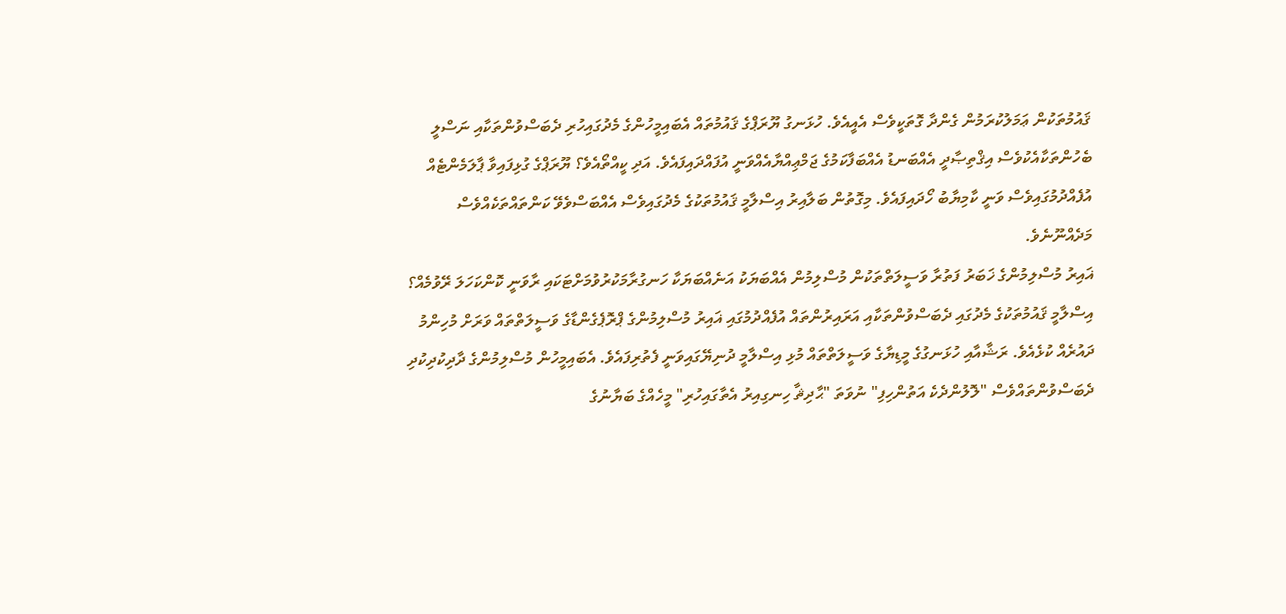ޤައުމުތަކުން ޢަމަލުކުރަމުން ގެންދާ ގޮތަކީވެސް އެއީއެވެ. ހުޅަނގު ޔޫރަޕްގެ ޤައުމުތައް އެބައިމީހުންގެ މެދުގައިހުރި ދެބަސްވުންތަކާއި ނަސްލީ ބެހުންތަކާއެކުވެސް އިޤްތިޞާދީ އެއްބަނޑު އެއްބަފާކަމުގެ ޖަމްޢިއްޔާއެއްވަނީ އުފައްދައިފައެވެ. އަދި ކީއްތޯއެވެ؟ ޔޫރަޕްގެ ގުޅިފައިވާ ޕާލަމެންޓެއް އުފެއްދުމުގައިވެސް ވަނީ ކާމިޔާބު ހޯދައިފައެވެ. މިގޮތުން ބަލާއިރު އިސްލާމީ ޤައުމުތަކުގެ މެދުގައިވެސް އެއްބަސްވެވޭ ކަންތައްތަކެއްވެސް މަދެއްނޫނެވެ.
ޣައިރު މުސްލިމުންގެ ޚަބަރު ފަތުރާ ވަސީލަތްތަކުން މުސްލިމުން އެއްބަޔަކު އަނެއްބަޔަކާ ހަނގުރާމަކުރުވުމަށްޓަކައި ރާވަނީ ކޮންކަހަލަ ރޭވުމެއް؟
އިސްލާމީ ޤައުމުތަކުގެ މެދުގައި ދެބަސްވުންތަކާއި އަރައިރުންތައް އުފެއްދުމުގައި ޣައިރު މުސްލިމުންގެ ޕްރޮޕެގެންޑާގެ ވަސީލަތްތައް ވަރަށް މުހިންމު ދައުރެއް ކުޅެއެވެ. ރަޝާއާއި ހުޅަނގުގެ މީޑިޔާގެ ވަސީލަތްތައް މުޅި އިސްލާމީ ދުނިޔޭގައިވަނީ ފެތުރިފައެވެ. އެބައިމީހުން މުސްލިމުންގެ ދާދިކުދިކުދި ދެބަސްވުންތައްވެސް "ލޮލުންދެކެ އަތުންހިފި" ނުވަތަ "ޙާދިޘާ ހިނގިއިރު އެތާގައިހުރި" މީހެއްގެ ބަޔާނުގެ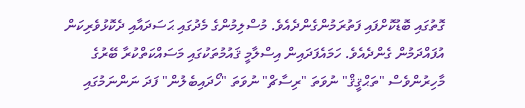ގޮތުގައި ބޮޑުކޮށްފައި ފަތުރަމުންގެންދެއެވެ. މުސްލިމުންގެ މެދުގައި ޙަސަދައާއި ދެކޮޅުވެރިކަން އުފައްދަމުން ގެންދެއެވެ. ހަމައެފަދައިން އިސްލާމީ ޤައުމުތަކުގައި މަސައްކަތްކުރާ ބޭރުގެ މާހިރުންވެސް "ތަޙްޤީޤް" ނުވަތަ "ރިސާޗް" ނުވަތަ "ހޯދައިބެލުން" ފަދަ ނަންނަމުގައި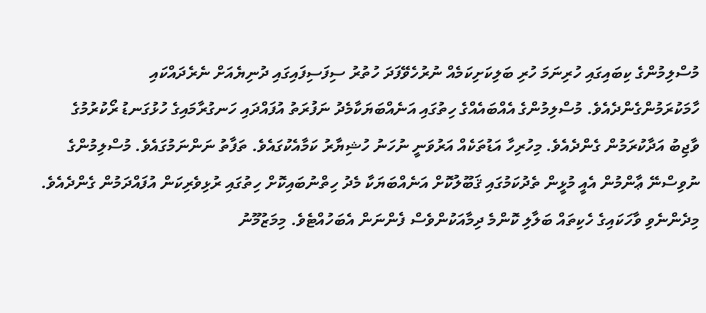މުސްލިމުންގެ ކިބައިގައި ހުރިނަމަ ހުރި ބަލިކަށިކަމެއް ނުރުހެވޭފަދަ ހުތުރު ސިފަސިފައިގައި ދުނިޔެއަށް ނެރެދައްކައި ހާމަކުރަމުންގެންދެއެވެ. މުސްލިމުންގެ އެއްބައެއްގެ ހިތުގައި އަނެއްބަޔަކާމެދު ނަފުރަތު އުފައްދައި ހަނގުރާމައިގެ ހުޅުގަނޑު ރޯކުރުމުގެ ވާޖިބު އަދާކުރަމުން ގެންދެއެވެ. މިހުރިހާ އަޑުތަކެއް އަރުވަނީ ނުހަނު ހުޝިޔާރު ކަމާއެކުގައެވެ. ތަފާތު ނަންނަމުގައެވެ. މުސްލިމުންގެ ނުވިސްނޭ ޢާންމުން އެއީ މުޅީން ތެދުކަމުގައި ޤަބޫލުކޮށް އަނެއްބަޔަކާ މެދު ހިތްނުބައިކޮށް ހިތުގައި ރުޅިވެރިކަން އުފައްދަމުން ގެންދެއެވެ. މިދެންނެވި ވާހަކައިގެ ހެކިތައް ބަލާލި ކޮންމެ ދިމާއަކުންވެސް ފެންނަން އެބަހުއްޓެވެ. މިމަޒުމޫނު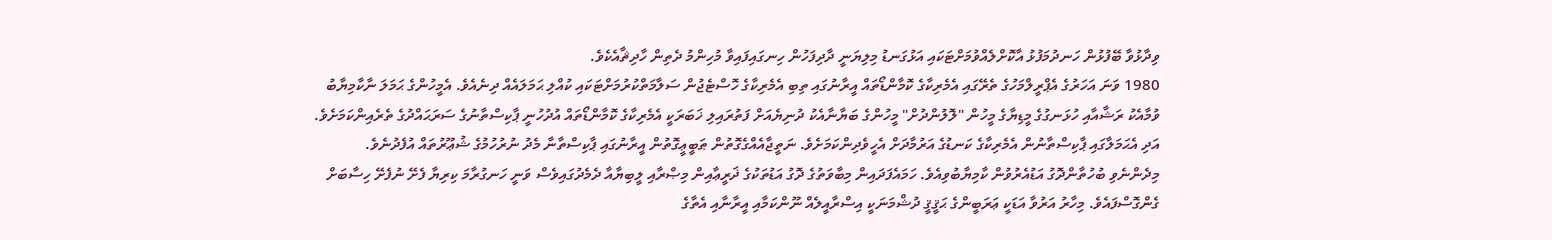ވިދާޅުވާ ބޭފުޅުން ހަނދުމަފުޅު އާކޮށްލެއްވުމަށްޓަކައި އަޅުގަނޑު މިލިޔަނީ ދާދިފަހުން ހިނގައިފައިވާ މުހިންމު ދެތިން ހާދިޘާއެކެވެ.
1980 ވަނަ އަހަރުގެ އެޕްރީލްމަހުގެ ތެރޭގައި އެމެރިކާގެ ކޮމާންޑޯތައް އީރާނުގައި ތިބި އެމެރިކާގެ ހޮސްޓެޖުން ސަލާމަތްކުރުމަށްޓަކައި ކުއްލި ޙަމަލައެއް ދިނެއެވެ. އެމީހުންގެ ޙަމަލަ ނާކާމިޔާބު ވުމާއެކު ރަޝާއާއި ހުޅަނގުގެ މީޑިޔާގެ މީހުން "ލޮލުންދުށް" މީހުންގެ ބަޔާނާއެކު ދުނިޔެއަށް ފަތުރައިލި ޚަބަރަކީ އެމެރިކާގެ ކޮމާންޑޯތައް އުދުހުނީ ޕާކިސްތާނުގެ ސަރަޙައްދުގެ ތެރެއިންކަމަށެވެ. އަދި އެޙަމަލާގައި ޕާކިސްތާނުން އެމެރިކާގެ ކަނޑުގެ އަރުމާދަށް އެހީވެދިންކަމަށެވެ. ނަތީޖާއެއްގެގޮތުން ޠަބީޢީގޮތުން އީރާނުގައި ޕާކިސްތާނާ މެދު ނުރުހުމުގެ ޝުޢޫރުތައް އުފެދުނެވެ. މިދެންނެވި ބުހުތާންދޮގު އަޑުއެރުވުން ކާމިޔާބުވިއެވެ. ހަމައެފަދައިން މިބާވަތުގެ ދޮގު އަޑުތަކުގެ ޛަރީޢާއިން މިޞްރާއި ލީބިޔާއާ ދެމެދުގައިވެސް ވަނީ ހަނގުރާމަ ކިރިޔާ ފެށޭ ނުފެށޭ ހިސާބަށް ގެންގޮސްފައެވެ. މިހާރު އަރުވާ އަޑަކީ ޢަރަބީންގެ ޙަޤީޤީ ދުޝްމަނަކީ އިސްރާއީލެއް ނޫންކަމާއި އީރާނާއި އެތާގެ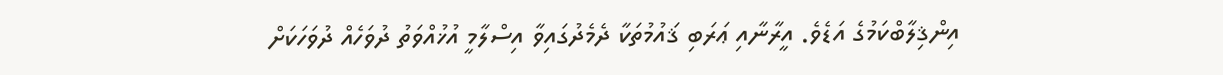އިންޤިލާބްކަމުގެ އަޑެވެ. އީރާނާއި ޢަރަބި ޤައުމުތަކާ ދެމެދުގައިވާ އިސްލާމީ އުޚުއްވަތު ދުވަހެއް ދުވަހަކަށް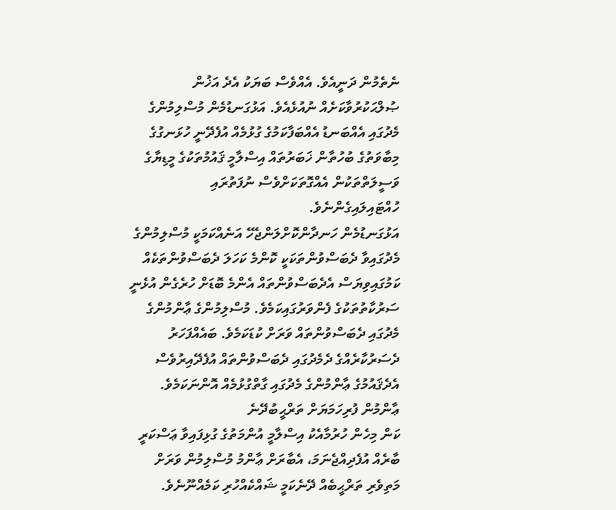ނެތެމުން ދަނީއެވެ. އެއްވެސް ބަޔަކު އެދެ އަޚުން ޞުލްޙަކުރުވާކަށެއް ނުއުޅެއެވެ. އަޅުގަނޑުމެން މުސްލިމުންގެ މެދުގައި އެއްބަނޑު އެއްބަފާކަމުގެ ގުޅުމެއް އުފެދޭނީ ހުޅަނގުގެ މިބާވަތުގެ ބުހުތާން ޚަބަރުތައް އިސްލާމީ ޤައުމުތަކުގެ މީޑިޔާގެ ވަސީލަތްތަކުން އެއްގޮތަކަށްވެސް ނުފަތުރައި ހުއްޓައިލައިގެންނެވެ.
އަޅުގަނޑުމެން ހަނދާންކޮށްލަންޖެހޭ އަނެއްކަމަކީ މުސްލިމުންގެ މެދުގައިވާ ދެބަސްވުންތަކަކީ ކޮންމެ ކަހަލަ ދެބަސްވުންތަކެއް ކަމުގައިވިޔަސް އެދެބަސްވުންތައް އެންމެ ބޮޑަށް ހުރެގެން އުޅެނީ ސަރުކާތުތަކުގެ ފެންވަރުގައިކަމެވެ. މުސްލިމުންގެ ޢާންމުންގެ މެދުގައި ދެބަސްވުންތައް ވަރަށް ކުޑަކަމެވެ. ބައެއްފަހަރު ދެސަރުކާރެއްގެ ދެމެދުގައި ދެބަސްވުންތައް އުފެދޭއިރުވެސް އެދެޤައުމުގެ ޢާންމުންގެ މެދުގައި ގާތްގުޅުމެއް އޮންނަކަމެވެ.
ޢާންމުން ފުރިހަމަޔަށް ތަރްޙީބުދޭނެ
ކަން މިހެން ހުރުމާއެކު އިސްލާމީ އުންމަތުގެ ގުޅިފައިވާ ޢަސްކަރީ ބާރެއް އުފެދިއްޖެނަމަ، އެބާރަށް ޢާންމު މުސްލިމުން ވަރަށް މަތިވެރި ތަރްޙީބެއް ދޭނެކަމީ ޝައްކެއްހުރި ކަމެއްނޫނެވެ.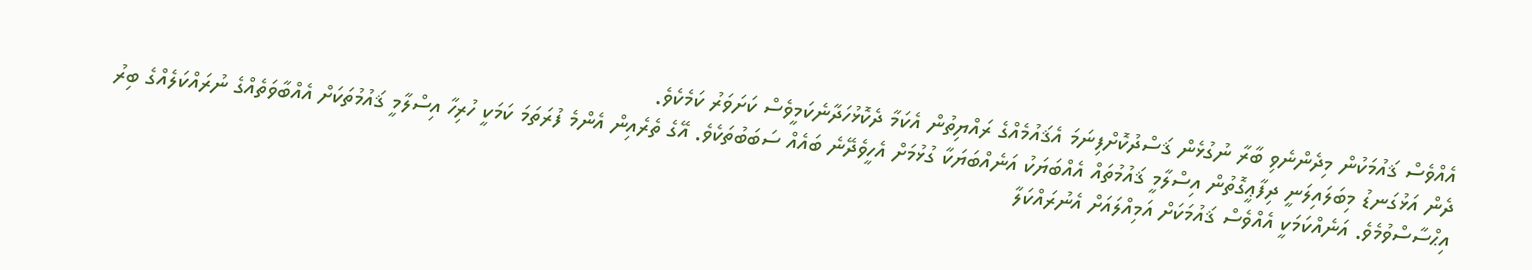އެއްވެސް ޤައުމަކުން މިދެންނެވި ބާރާ ނުގުޅެން ޤަސްދުކޮށްފިނަމަ އެޤައުމެއްގެ ރައްޔިތުން އެކަމާ ދެކޮޅުހަދާނެކަމީވެސް ކަށަވަރު ކަމެކެވެ.
ދެން އަޅުގަނޑު މިބަލައިލަނީ ދިފާޢީގޮތުން އިސްލާމީ ޤައުމުތައް އެއްބަޔަކު އަނެއްބަޔަކާ ގުޅުމަށް އެހީވެދޭނެ ބައެއް ސަބަބުތަކެވެ. އޭގެ ތެރެއިން އެންމެ ފުރަތަމަ ކަމަކީ ހުރިހާ އިސްލާމީ ޤައުމުތަކަށް އެއްބާވަތެއްގެ ނުރައްކަލެއްގެ ބިރު އިޙްސާސްވުމެވެ. އަނެއްކަމަކީ އެއްވެސް ޤައުމަކަށް އަމިއްލައަށް އެނުރައްކަލާ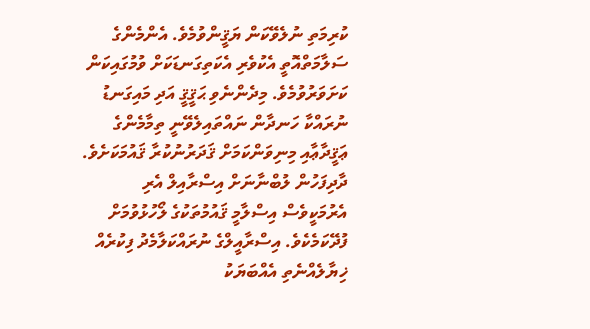ކުރިމަތި ނުލެވޭކަން ޔަޤީންވުމެވެ. އެންމެންގެ ސަލާމަތްއޮތީ އެކުވެރި އެކަތިގަނޑަކަށް ވުމުގައިކަން ކަށަވަރުވުމެވެ. މިދެންނެވި ޙަޤީޤީ އަދި މައިގަނޑު ނުރައްކާ ހަނދާން ނައްތައިލެވޭނީ ތިމާމެންގެ ޢަޤީދާޢާއި މިނިވަންކަމަށް ޤަދަރުނުކުރާ ޤައުމަކަށެވެ. ދާދިފަހުން ލުބްނާނަށް އިސްރާއިލް އެރި އެރުމަކީވެސް އިސްލާމީ ޤައުމުތަކުގެ ލޯހުޅުވުމަށް ފުދޭކަމެކެވެ. އިސްރާއީލްގެ ނުރައްކަލާމެދު ފިކުރެއް ޚިޔާލެއްނެތި އެއްބަޔަކު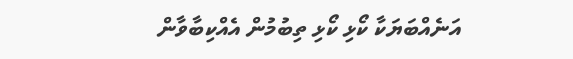އަނެއްބަޔަކާ ކޯޅި ކޯޅި ތިބުމުން އެއްކިބާވާން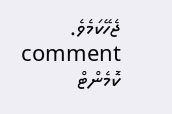ޖެހޭކަމެވެ.
comment ކޮމެންޓް